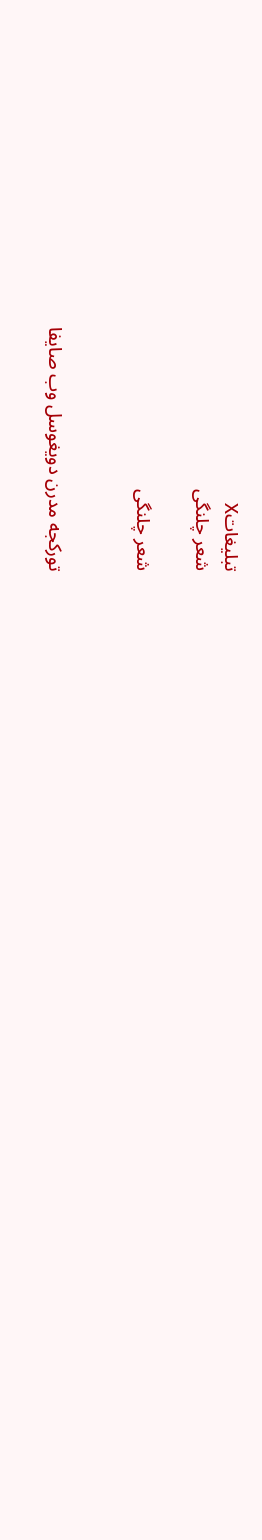تبليغاتX
شعر چلنگی

شعر چلنگی


تورکجه مدرن دويغوسل وب صايفا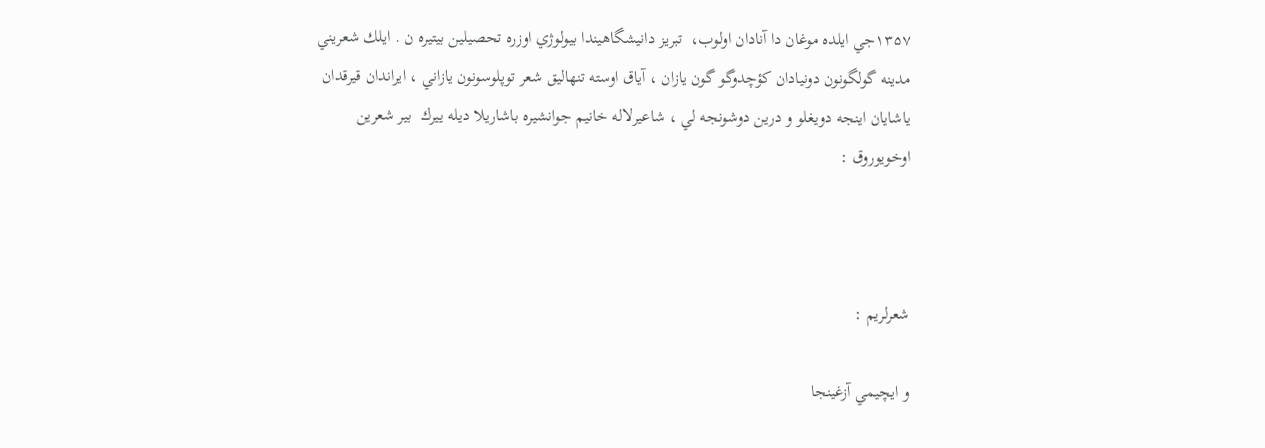۱۳۵۷جي ايلده موغان دا آنادان اولوب،  تبريز دانيشگاهيندا بيولوژي اوزره تحصيلين بيتيره ن . ايلك شعريني مدينه گولگونون دونيادان كؤچدوگو گون يازان ، آياق اوسته تنهاليق شعر توپلوسونون يازاني ، ايراندان قيرقدان ياشايان اينجه دويغلو و درين دوشونجه لي ، شاعيرلاله خانيم جوانشيره باشاريلا ديله ييرك  بير شعرين اوخويوروق :



شعرلريم :

و ايچيمي آزغينجا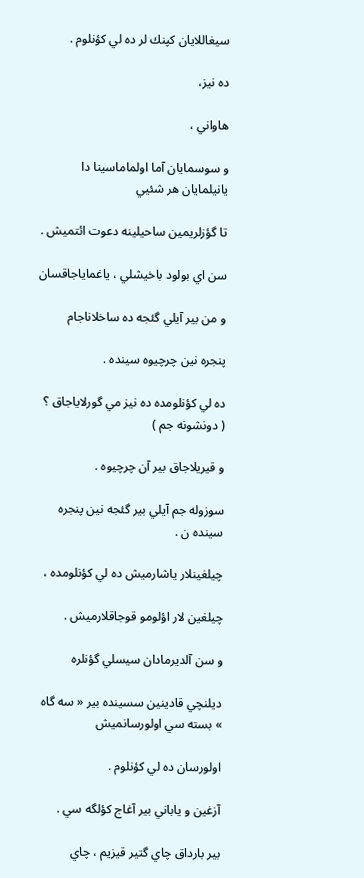سيغاللايان كپنك لر ده لي كؤنلوم .

ده نيز،

هاواني ،

و سوسمايان آما اولماماسينا دا يانيلمايان هر شئيي

تا گؤزلريمين ساحيلينه دعوت ائتميش .

سن اي بولود باخيشلي ، ياغماياجاقسان

و من بير آيلي گئجه ده ساخلاناجام

پنجره نين چرچيوه سينده .

ده لي كؤنلومده ده نيز مي گورلاياجاق ؟ ( دونشونه جم )

و قيريلاجاق بير آن چرچيوه .

سوزوله جم آيلي بير گئجه نين پنجره سينده ن .

چيلغينلار ياشارميش ده لي كؤنلومده ،

چيلغين لار اؤلومو قوجاقلارميش .

و سن آلديرمادان سيسلي گؤنلره

ديلنچي قادينين سسينده بير « سه گاه » بسته سي اولورسانميش

اولورسان ده لي كؤنلوم .

آزغين و ياباني بير آغاج كؤلگه سي .

بير بارداق چاي گتير قيزيم ، چاي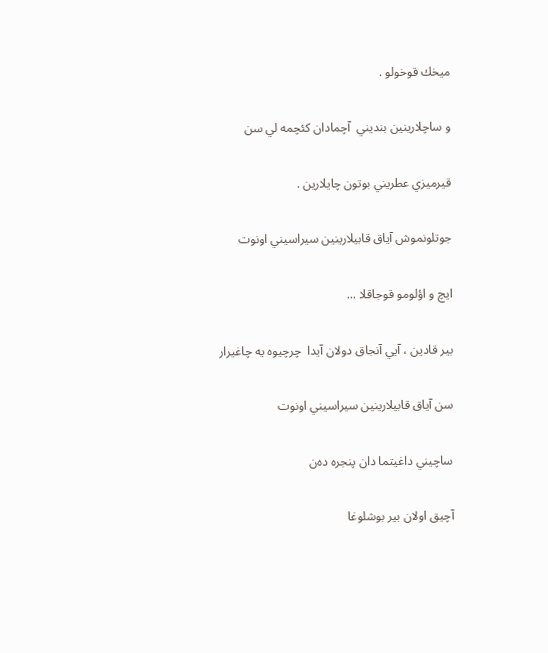ميخك قوخولو .

و ساچلارينين بنديني  آچمادان كئچمه لي سن

قيرميزي عطريني بوتون چايلارين .

جوتلونموش آياق قابيلارينين سيراسيني اونوت

ايچ و اؤلومو قوجاقلا ...

بير قادين ، آيي آنجاق دولان آيدا  چرچيوه يه چاغيرار

سن آياق قابيلارينين سيراسيني اونوت

ساچيني داغيتما دان پنجره ده‌ن

آچيق اولان بير بوشلوغا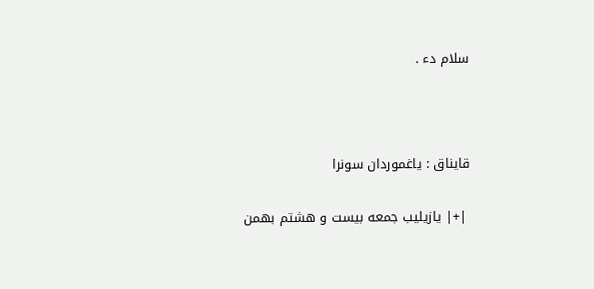سلام دء .



قايناق : ياغموردان سونرا

 |+| يازيليب جمعه بیست و هشتم بهمن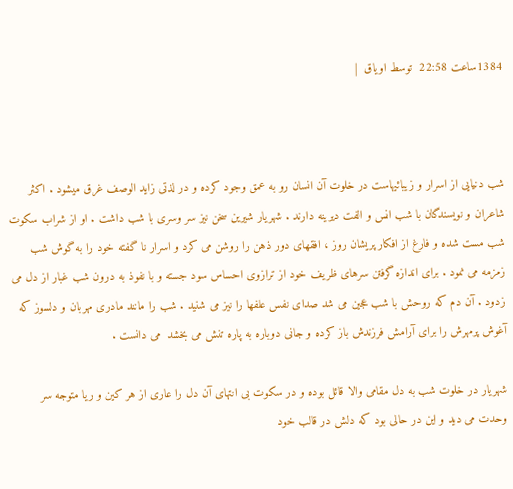1384ساعت 22:58  توسط اویاق  |



شب دنیایی از اسرار و زیبائیهاست در خلوت آن انسان رو به عمق وجود کرده و در لذتی زاید الوصف غرق میشود . اکثر شاعران و نویسندگان با شب انس و الفت دیرینه دارند . شهریار شیرین سخن نیز سر وسری با شب داشت . او از شراب سکوت شب مست شده و فارغ از افکار پریشان روز ، افقهای دور ذهن را روشن می کرد و اسرار نا گفته خود را به گوش شب زمزمه می نمود . برای اندازه گرفتن سرهای ظریف خود از ترازوی احساس سود جسته و با نفوذ به درون شب غبار از دل می زدود . آن دم که روحش با شب عجین می شد صدای نفس علفها را نیز می شنید . شب را مانند مادری مهربان و دلسوز که آغوش پرمهرش را برای آرامش فرزندش باز کرده و جانی دوباره به پاره تنش می بخشد  می دانست .

شهریار در خلوت شب به دل مقامی والا قائل بوده و در سکوت بی انتهای آن دل را عاری از هر کین و ریا متوجه سر وحدت می دید و این در حالی بود که دلش در قالب خود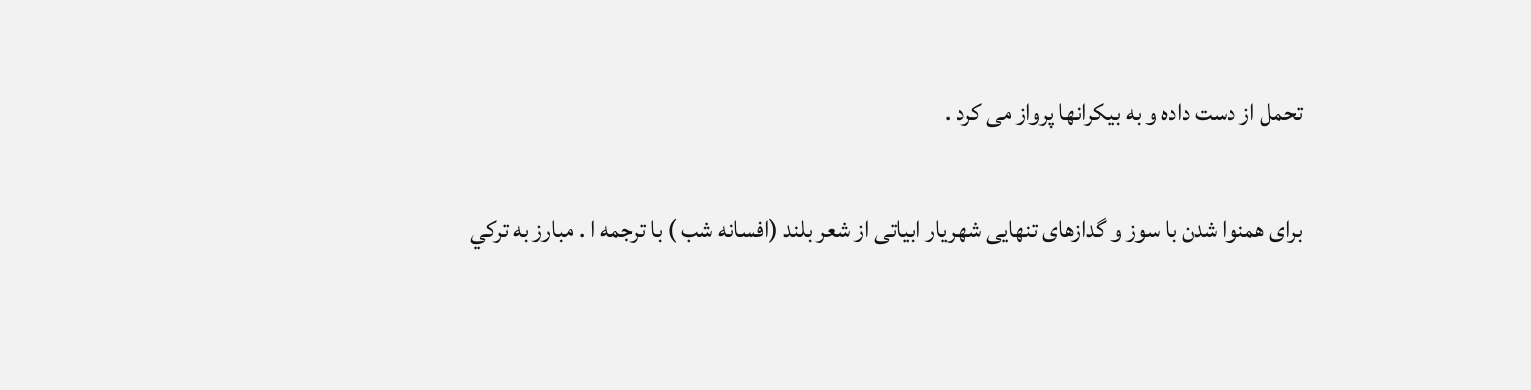تحمل از دست داده و به بیکرانها پرواز می کرد .

برای همنوا شدن با سوز و گدازهای تنهایی شهریار ابیاتی از شعر بلند (افسانه شب ) با ترجمه ا . مبارز به تركي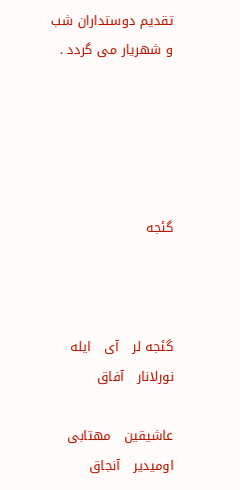تقدیم دوستداران شب و شهریار می گردد .





گئجه



گئجه لر   آی   ایله   نورلانار   آفاق

عاشیقین   مهتابی   اومیدیر   آنجاق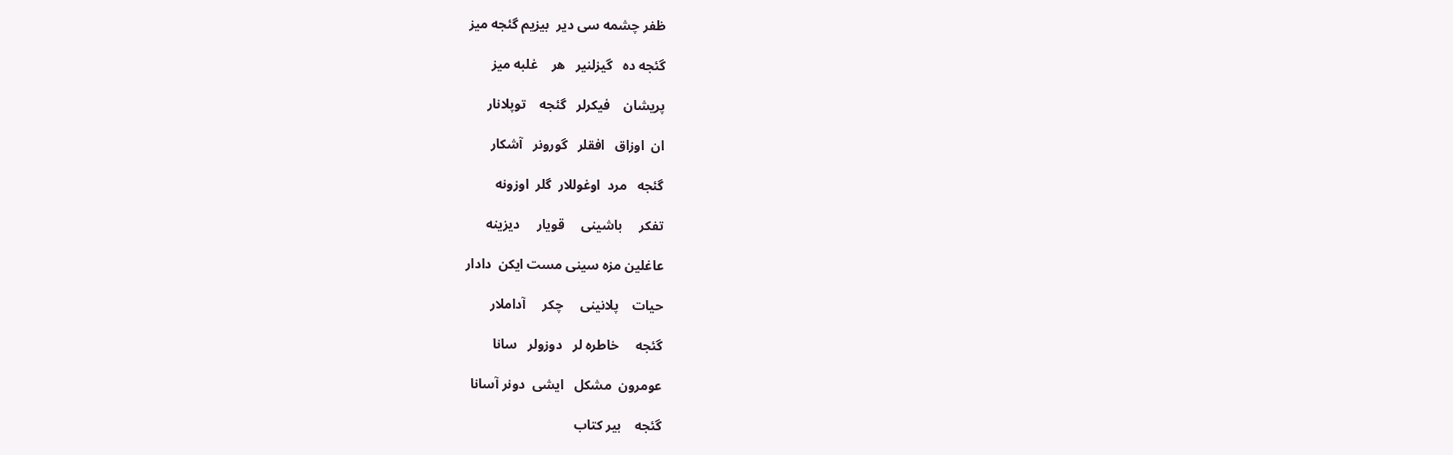ظفر چشمه سی دیر  بیزیم گئجه میز

گئجه ده   گیزلنیر   هر    غلبه میز

پریشان    فیکرلر   گئجه    توپلانار

ان  اوزاق   افقلر   گورونر   آشکار

گئجه   مرد  اوغوللار  گلر  اوزونه

تفکر     باشینی     قویار     دیزینه

عاغلین مزه سینی مست ایکن  دادار

حیات    پلانینی     چکر     آداملار

گئجه     خاطره لر   دوزولر   سانا

عومرون  مشکل   ایشی  دونر آسانا

گئجه    بیر کتاب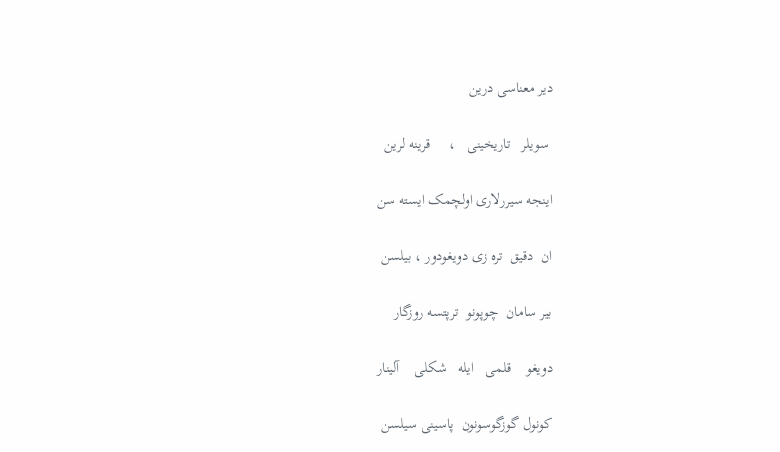دیر معناسی درین

 سویلر   تاریخینی   ،     قرینه لرین

اینجه سیررلاری اولچمک ایسته سن

ان  دقیق  تره زی دویغودور ، بیلسن

بیر سامان  چوپونو  ترپتسه روزگار

دویغو    قلمی   ایله   شکلی    آلینار

کونول گوزگوسونون  پاسینی سیلسن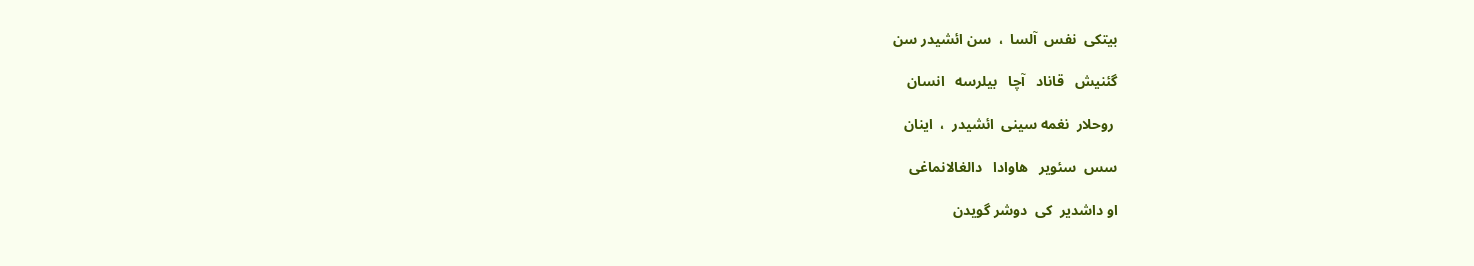بیتکی  نفس  آلسا  ،  سن ائشیدر سن

گئنیش   قاناد   آچا   بیلرسه   انسان

 روحلار  نغمه سینی  ائشیدر  ،  اینان

سس  سئویر   هاوادا   دالغالانماغی

او داشدیر  کی  دوشر گویدن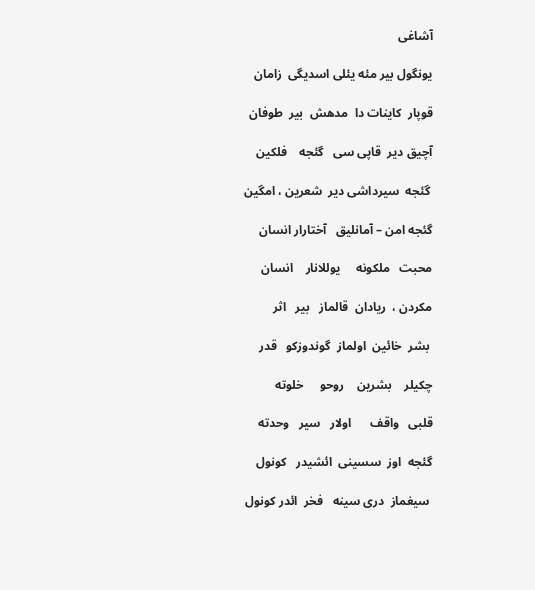آشاغی

یونگول بیر مئه یئلی اسدیگی  زامان

قوپار  کاینات دا  مدهش  بیر  طوفان

آچیق دیر  قاپی سی   گئجه    فلکین

 گئجه  سیرداشی دیر  شعرین ، امگین

گئجه امن – آمانلیق   آختارار انسان

محبت   ملکونه     یوللانار    انسان

مکردن ،  ریادان  قالماز   بیر   اثر

 بشر  خائین  اولماز  گوندوزکو   قدر

چکیلر    بشرین    روحو     خلوته

قلبی   واقف      اولار   سیر   وحدته

گئجه  اوز  سسینی  ائشیدر   کونول

 سیغماز  دری سینه   فخر  ائدر کونول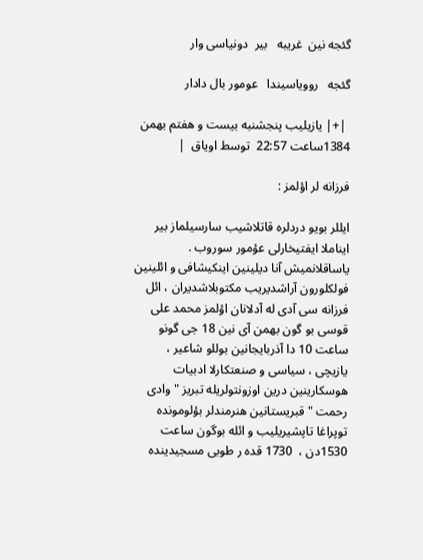گئجه نین  غریبه   بیر  دونیاسی وار

گئجه   روویاسیندا   عومور بال دادار

 |+| يازيليب پنجشنبه بیست و هفتم بهمن 1384ساعت 22:57  توسط اویاق  |

فرزانه لر اؤلمز :

ایللر بویو دردلره قاتلاشیب سارسیلماز بیر ایناملا ایفتیخارلی عؤمور سوروب . یاساقلانمیش آنا دیلینین اینکیشافی و ائلینین فولکلورون آراشدیریب مکتوبلاشدیران ، ائل فرزانه سی آدی له آدلانان اؤلمز محمد علی قوسی بو گون بهمن آی نین 18 جی گونو ساعت 10 دا آذربایجانین بوللو شاعیر ، یازیچی ، سیاسی و صنعتکارلا ادبیات هوسکارینین درین اوزونتولریله تبریز " وادی رحمت " قبریستانین هنرمندلر بؤلومونده توپراغا تاپشیریلیب و ائله بوگون ساعت 1530دن ،  1730 قده ر طوبی مسجیدینده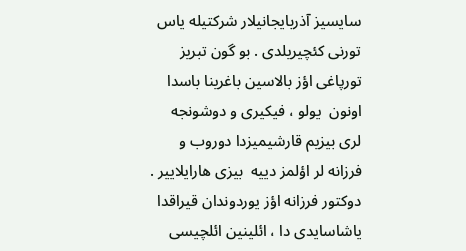سایسیز آذربایجانیلار شرکتیله یاس تورنی کئچیریلدی . بو گون تبریز تورپاغی اؤز بالاسین باغرینا باسدا اونون  یولو ، فیکیری و دوشونجه لری بیزیم قارشیمیزدا دوروب و فرزانه لر اؤلمز دییه  بیزی هارایلاییر . دوکتور فرزانه اؤز یوردوندان قیراقدا یاشاسایدی دا ، ائلینین ائلچیسی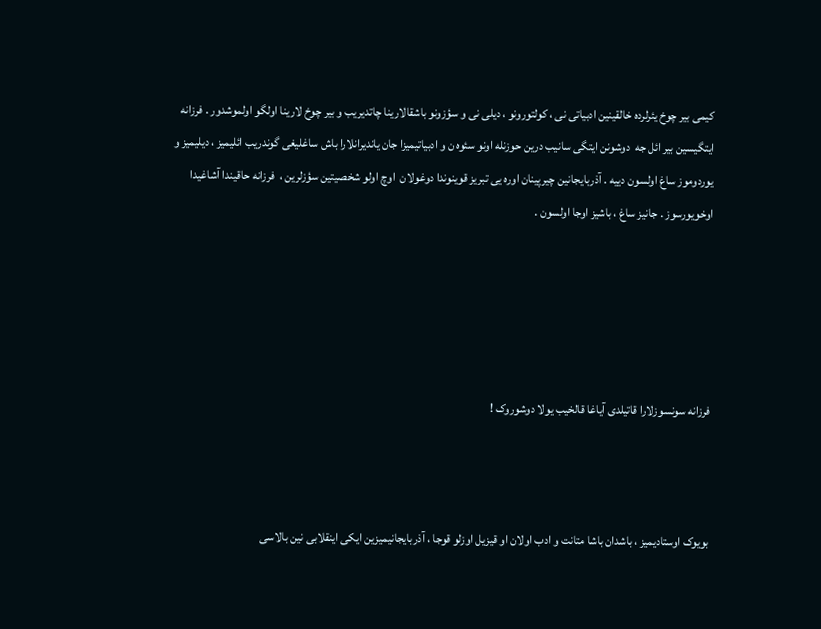کیمی بیر چوخ یئرلرده خالقینین ادبیاتی نی ، کولتورونو ، دیلی نی و سؤزونو باشقالارینا چاتدیریب و بیر چوخ لارینا اولگو اولموشدور . فرزانه ایتگیسین بیر ائل جه  دوشونن ایتگی سانیب درین حوزنله اونو سئوه ن و ادبیاتیمیزا جان یاندیرانلارا باش ساغلیغی گوندریب ائلیمیز ، دیلیمیز و یوردوموز ساغ اولسون دییه . آذربایجانین چیرپینان اوره یی تبریز قوینوندا دوغولان  اوچ اولو شخصیتین سؤزلرین ،  فرزانه حاقیندا آشاغیدا اوخویورسوز . جانیز ساغ ، باشیز اوجا اولسون .





فرزانه سونسوزلارا قاتیلدی آیاغا قالخیب یولا دوشوروک !



بویوک اوستادیمیز ، باشدان باشا متانت و ادب اولان او قیزیل اوزلو قوجا ، آذربایجانیمیزین ایکی اینقلابی نین بالاسی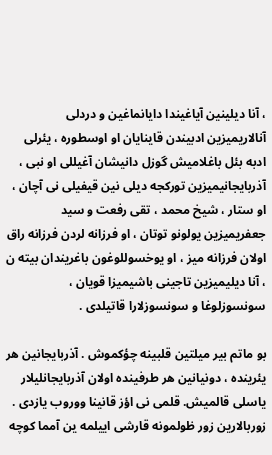، آنا دیلینین آیاغیندا دایانماغین و دردلی آنالاریمیزین ادبیندن قاینایان او اوسطوره ، یئرلی ادبه بئل باغلامیش گوزل دانیشان آغیللی او نبی ، آذربایجانیمیزین تورکجه دیلی نین قیفیلی نی آچان ، او ستار ، شیخ محمد ، تقی رفعت و سید جعفریمیزین یولونو توتان ، او فرزانه لردن فرزانه راق اولان فرزانه میز ، او یوخسوللوغون باغریندان بیته ن ، آنا دیلیمیزین تاجینی باشیمیزا قویان ، سونسوزلوغا و سونسوزلارا قاتیلدی .

بو ماتم بیر میلتین قلبینه چؤکموش . آذربایجانین هر یئرینده ، دونیانین هر طرفینده اولان آذربایجانلیلار یاسلی قالمیش. قلمی نی اؤز قانینا ووروب یازدی . زوربالارین زور ظولمونه قارشی اییلمه ین آمما کوچه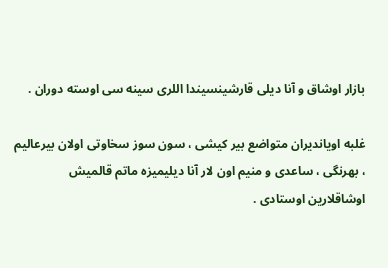بازار اوشاق و آنا دیلی قارشینسیندا اللری سینه سی اوسته دوران .

غلبه اویاندیران متواضع بیر کیشی ، سون سوز سخاوتی اولان بیرعالیم ، بهرنگی ، ساعدی و منیم اون لار آنا دیلیمیزه ماتم قالمیش اوشاقلارین اوستادی .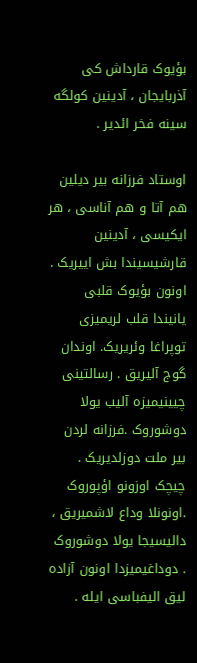بؤیوک قارداش کی آذربایجان ، آدینین کولگه سینه فخر ائدیر .

اوستاد فرزانه بیر دیلین هم آتا و هم آناسی ، هر ایکیسی ، آدینین قارشیسیندا بش اییریک . اونون بؤیوک قلبی یانیندا قلب لریمیزی توپراغا وئریریک. اوندان گوج آلیریق . رسالتینی چیینیمیزه آلیب یولا دوشوروک .فرزانه لردن بیر ملت دوزلدیریک . چیچک اوزونو اؤپوروک .اونونلا وداع لاشمیریق ، دالیسیجا یولا دوشوروک . دوداغیمیزدا اونون آزاده لیق الیفباسی ایله .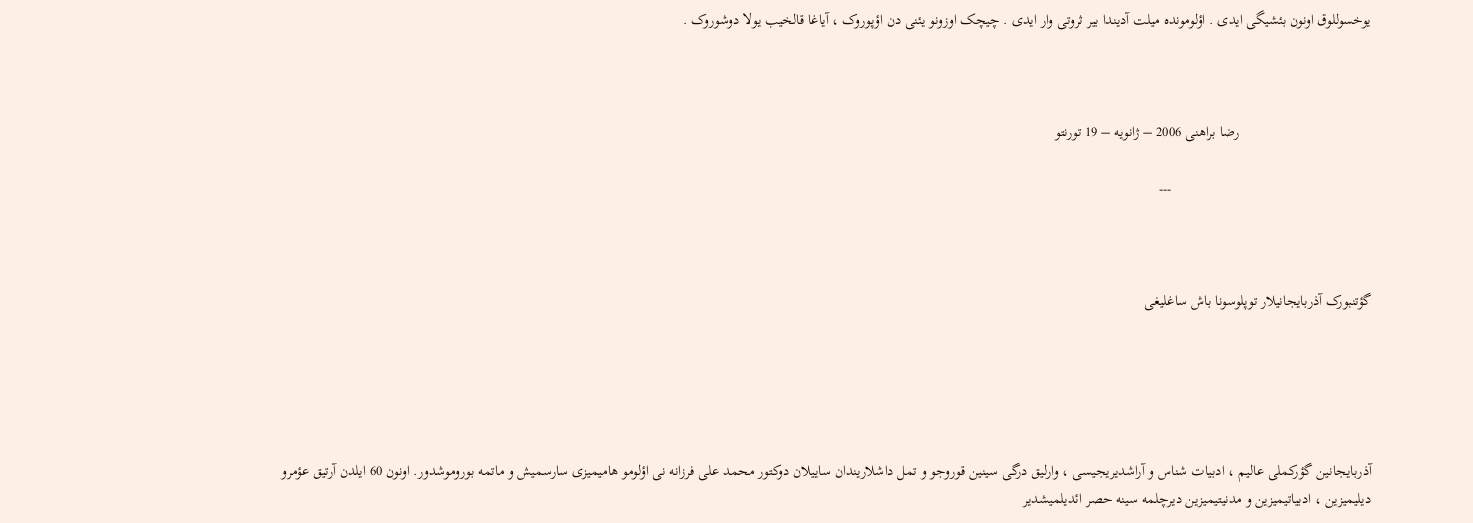یوخسوللوق اونون بئشیگی ایدی . اؤلومونده میلت آدیندا بیر ثروتی وار ایدی . چیچک اوزونو یئنی دن اؤپوروک ، آیاغا قالخیب یولا دوشوروک .



                                   رضا براهنی 2006 – ژانویه – 19 تورنتو

                                                     ---



گؤتنبورک آذربایجانیلار توپلوسونا باش ساغلیغی





آذربایجانین گؤرکملی عالیم ، ادبیات شناس و آراشدیریجیسی ، وارلیق درگی سینین قوروجو و تمل داشلاریندان ساییلان دوکتور محمد علی فرزانه نی اؤلومو هامیمیزی سارسمیش و ماتمه بوروموشدور. اونون 60 ایلدن آرتیق عؤمرو دیلیمیزین ، ادبیاتیمیزین و مدنیتیمیزین دیرچلمه سینه حصر ائدیلمیشدیر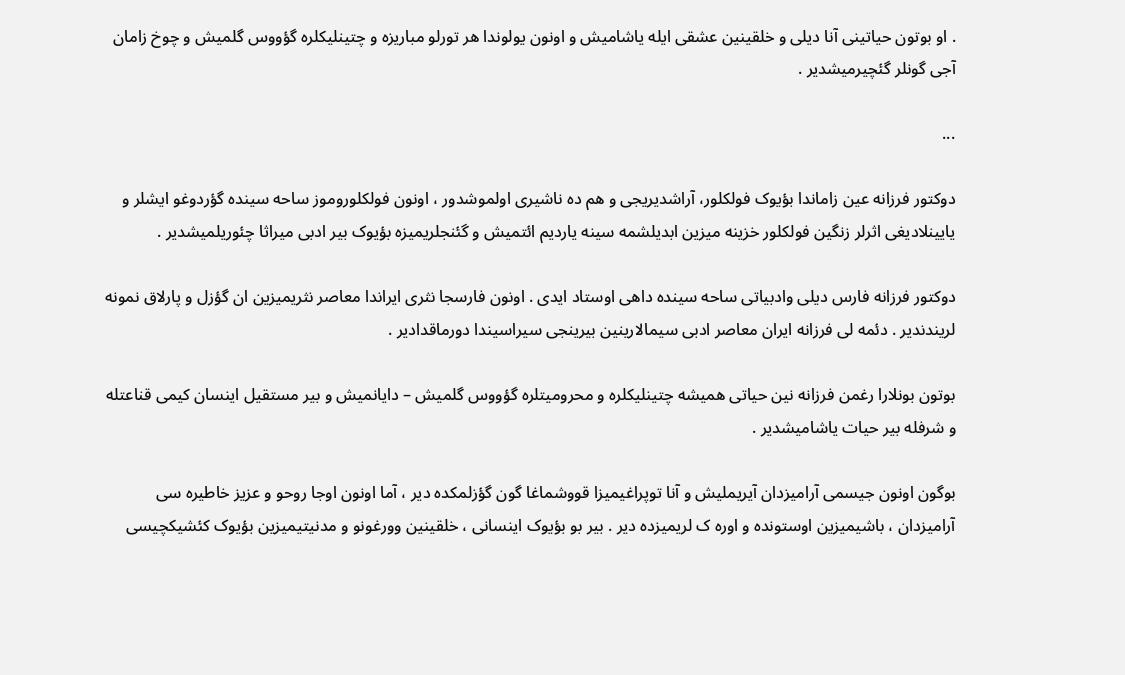. او بوتون حیاتینی آنا دیلی و خلقینین عشقی ایله یاشامیش و اونون یولوندا هر تورلو مباریزه و چتینلیکلره گؤووس گلمیش و چوخ زامان آجی گونلر گئچیرمیشدیر .

...

دوکتور فرزانه عین زاماندا بؤیوک فولکلور، آراشدیریجی و هم ده ناشیری اولموشدور ، اونون فولکلوروموز ساحه سینده گؤردوغو ایشلر و یایینلادیغی اثرلر زنگین فولکلور خزینه میزین ابدیلشمه سینه یاردیم ائتمیش و گئنجلریمیزه بؤیوک بیر ادبی میراثا چئوریلمیشدیر .

دوکتور فرزانه فارس دیلی وادبیاتی ساحه سینده داهی اوستاد ایدی . اونون فارسجا نثری ایراندا معاصر نثریمیزین ان گؤزل و پارلاق نمونه لریندندیر . دئمه لی فرزانه ایران معاصر ادبی سیمالارینین بیرینجی سیراسیندا دورماقدادیر .

بوتون بونلارا رغمن فرزانه نین حیاتی همیشه چتینلیکلره و محرومیتلره گؤووس گلمیش – دایانمیش و بیر مستقیل اینسان کیمی قناعتله و شرفله بیر حیات یاشامیشدیر .

بوگون اونون جیسمی آرامیزدان آیریملیش و آنا توپراغیمیزا قووشماغا گون گؤزلمکده دیر ، آما اونون اوجا روحو و عزیز خاطیره سی آرامیزدان ، باشیمیزین اوستونده و اوره ک لریمیزده دیر . بیر بو بؤیوک اینسانی ، خلقینین وورغونو و مدنیتیمیزین بؤیوک کئشیکچیسی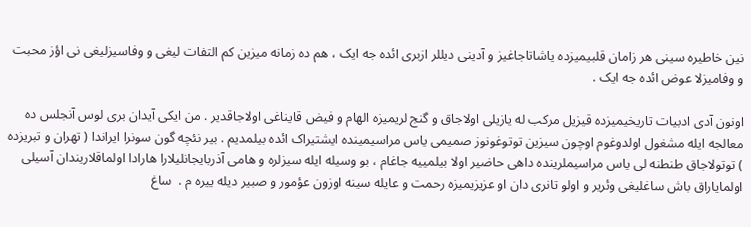نین خاطیره سینی هر زامان قلبیمیزده یاشاتاجاغیز و آدینی دیللر ازبری ائده جه ایک ، هم ده زمانه میزین کم التفات لیغی و وفاسیزلیغی نی اؤز محبت و وفامیزلا عوض ائده جه ایک .

اونون آدی ادبیات تاریخیمیزده قیزیل مرکب له یازیلی اولاجاق و گنج لریمیزه الهام و فیض قایناغی اولاجاقدیر . من ایکی آیدان بری لوس آنجلس ده معالجه ایله مشغول اولدوغوم اوچون سیزین توتوغونوز صمیمی یاس مراسیمینده ایشتیراک ائده بیلمدیم . بیر نئچه گون سونرا ایراندا ( تهران و تبریزده ) توتولاجاق طنطنه لی یاس مراسیملرینده داهی حاضیر اولا بیلمییه جاغام ، بو وسیله ایله سیزلره و هامی آذربایجانلیلارا هارادا اولماقلاریندان آسیلی اولمایاراق باش ساغلیغی وئریر و اولو تانری دان او عزیزیمیزه رحمت و عایله سینه اوزون عؤمور و صبیر دیله ییره م .  ساغ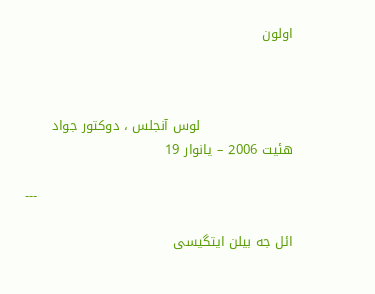اولون



                     لوس آنجلس ، دوکتور جواد هئیت 2006 – یانوار 19

                                                          ---

ائل جه بیلن ایتگیسی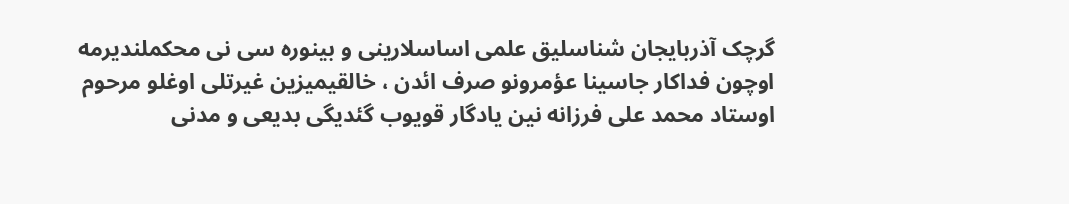گرچک آذربایجان شناسلیق علمی اساسلارینی و بینوره سی نی محکملندیرمه اوچون فداکار جاسینا عؤمرونو صرف ائدن ، خالقیمیزین غیرتلی اوغلو مرحوم اوستاد محمد علی فرزانه نین یادگار قویوب گئدیگی بدیعی و مدنی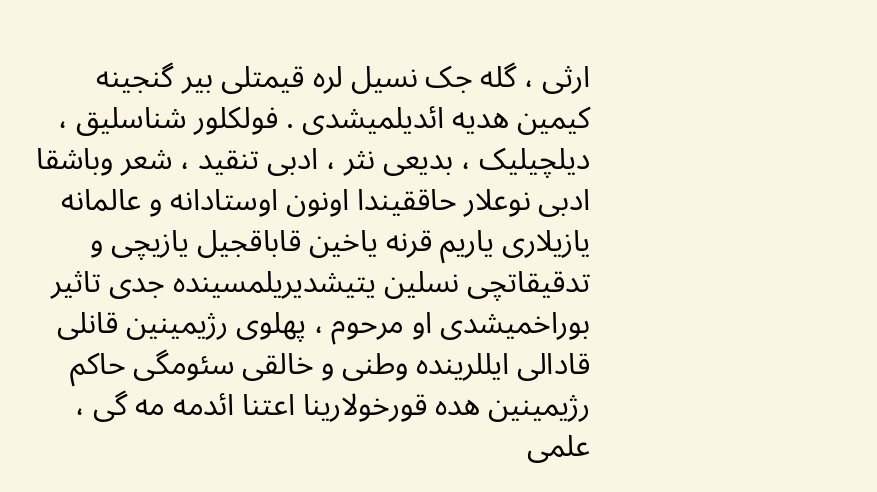ارثی ، گله جک نسیل لره قیمتلی بیر گنجینه کیمین هدیه ائدیلمیشدی . فولکلور شناسلیق ، دیلچیلیک ، بدیعی نثر ، ادبی تنقید ، شعر وباشقا ادبی نوعلار حاققیندا اونون اوستادانه و عالمانه یازیلاری یاریم قرنه یاخین قاباقجیل یازیچی و تدقیقاتچی نسلین یتیشدیریلمسینده جدی تاثیر بوراخمیشدی او مرحوم ، پهلوی رژیمینین قانلی قادالی ایللرینده وطنی و خالقی سئومگی حاکم رژیمینین هده قورخولارینا اعتنا ائدمه مه گی ، علمی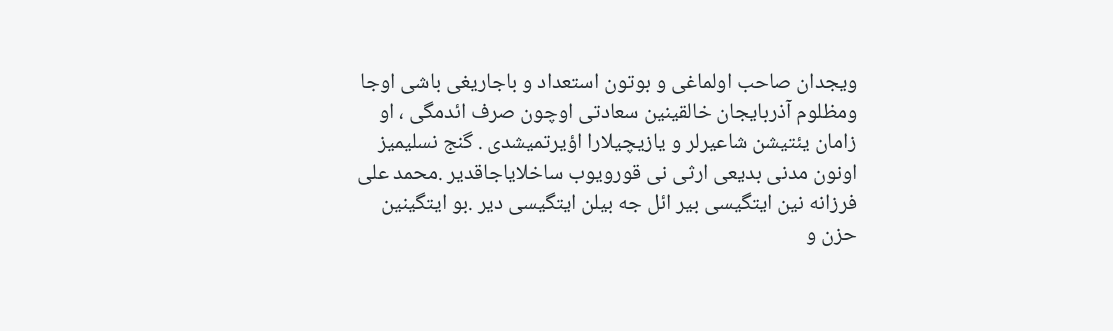ویجدان صاحب اولماغی و بوتون استعداد و باجاریغی باشی اوجا ومظلوم آذربایجان خالقینین سعادتی اوچون صرف ائدمگی ، او زامان یئتیشن شاعیرلر و یازیچیلارا اؤیرتمیشدی . گنج نسلیمیز اونون مدنی بدیعی ارثی نی قورویوب ساخلایاجاقدیر .محمد علی فرزانه نین ایتگیسی بیر ائل جه بیلن ایتگیسی دیر .بو ایتگینین حزن و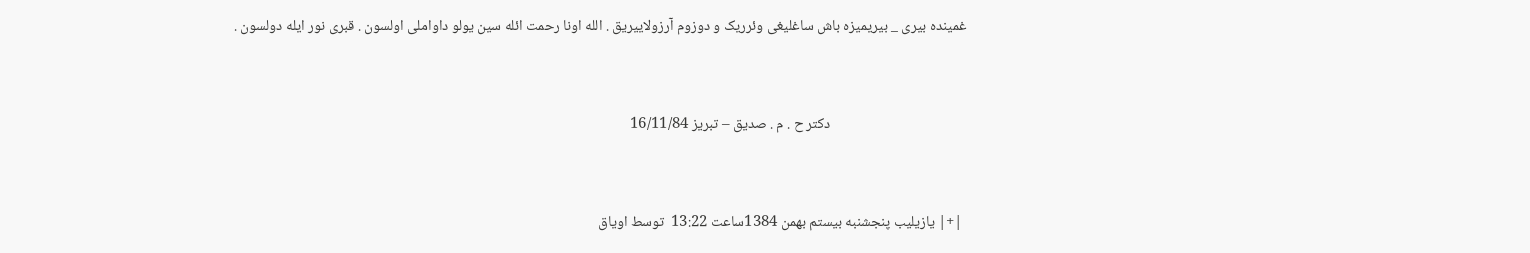غمینده بیری _ بیریمیزه باش ساغلیغی وئرریک و دوزوم آرزولاییریق . الله اونا رحمت ائله سین یولو داواملی اولسون . قبری نور ایله دولسون .



                                         دکتر ح . م . صدیق – تبریز 16/11/84



 |+| يازيليب پنجشنبه بیستم بهمن 1384ساعت 13:22  توسط اویاق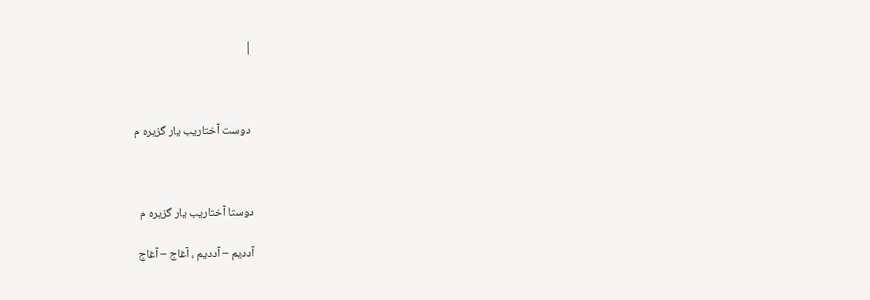|



 دوست آختاریب یار گزیره م



دوستا آختاریب یار گزیره م

آددیم – آددیم ، آغاج – آغاج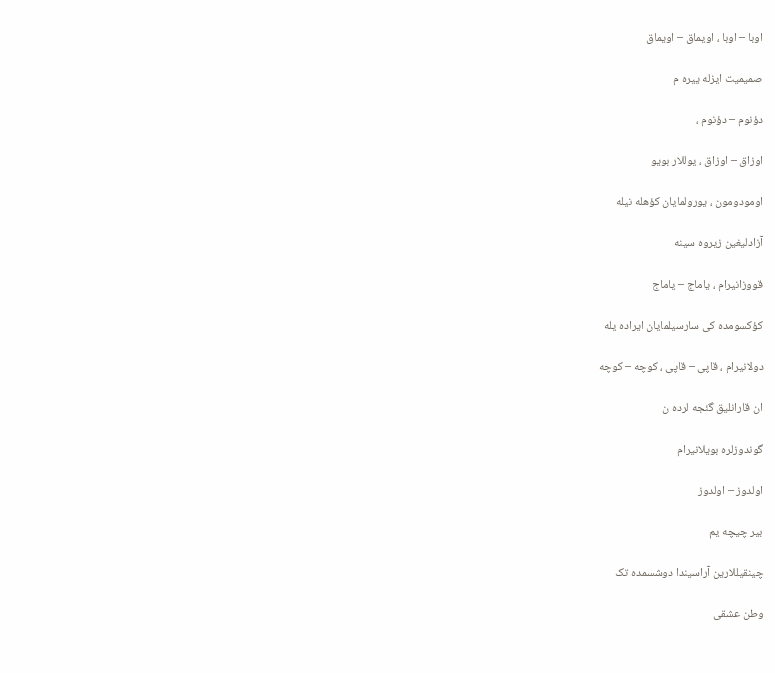اوبا – اوبا ، اویماق – اویماق

صمیمیت ایزله ییره م

دؤنوم – دؤنوم ،

اوزاق – اوزاق ، یوللار بویو

اومودومون ، یورولمایان کؤهله نیله

آزادلیغین زیروه سینه

قووزانیرام ، یاماج – یاماج

کؤکسومده کی سارسیلمایان ایراده یله

دولانیرام ، قاپی – قاپی ، کوچه – کوچه

ان قارانلیق گئجه لرده ن

گوندوزلره بویلانیرام

اولدوز – اولدوز

بیر چیچه یم

چینقیللارین آراسیندا دوشسمده تک

وطن عشقی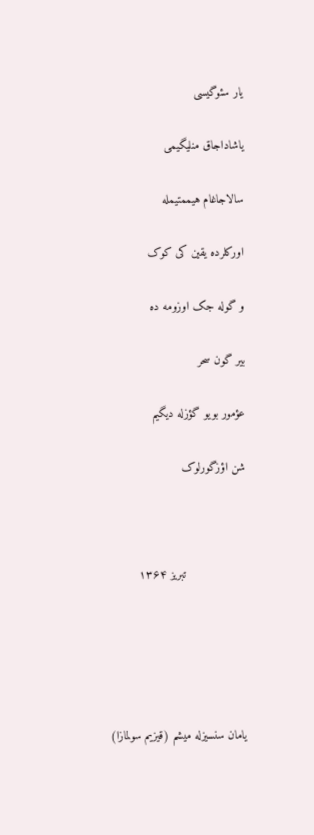یار سئوگیسی

یاشاداجاق منلیگیمی

سالاجاغام هیممتیمله

اورکلرده یقین کی کوک

و گوله جک اوزومه ده

بیر گون سحر

عؤمور بویو گؤزله دیگیم

شن اؤزگورلوک



                 تبریز ۱۳۶۴





يامان سنسيزله ميشم (قيزيم سولمازا)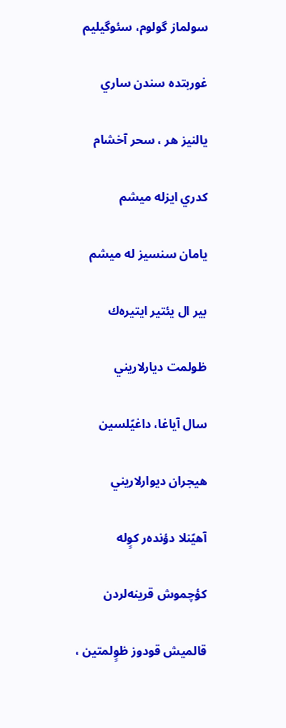سولماز گولوم،‌ سئوگيليم

غوربتده سندن ساري

يالنيز هر ، سحر آخشام

كدري ايزله ميشم

يامان سنسيز له ميشم

بير ال يئتير ايتيره‌ك

ظولمت ديارلاريني

سال آياغا، داغيًلسين

هيجران ديوارلاريني

آهيًنلا دؤنده‌ر كوٍله

كؤچموش قرينه‌لردن

قالميش قودوز ظوٍلمتين ،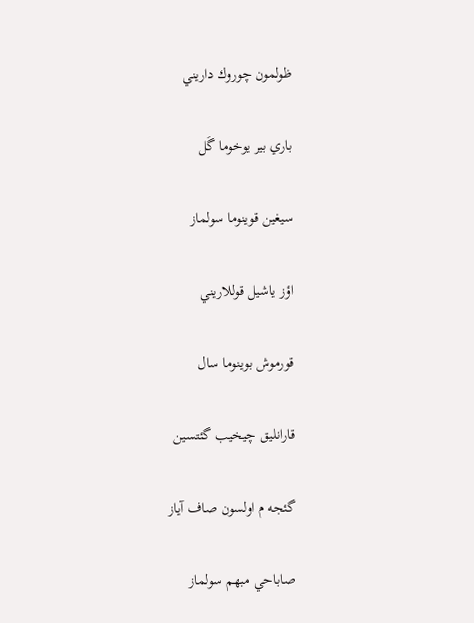ظولمون چوروك داريني

باري بير يوخوما گَل

سيغين قوينوما سولماز

اؤز ياشيل قوللاريني

قورموش بوينوما سال

قارانليق چيخيب گئتسين

گئجه م اولسون صاف آياز

صاباحي مبهم سولماز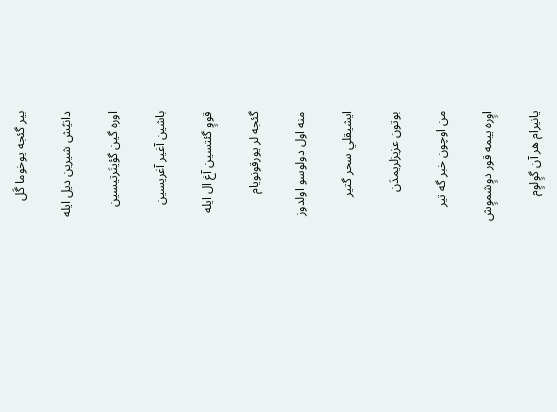بير گئجه يوخوما گَل

دانيًش شيرين ديل ايله

اوره گين گؤينَرتيسين

باشين آغير آغريسين

قووٍ گئتسين آغ ال ايله

گئجه لر يورقونويام

منه اول دولوسو اولدوز

ايشيقلي سحر گتير

بوتون عزيزلريمدَن

من اوچون خبر گه تير

اوٍره ييمه قور دوٍشموٍش

يانيرام هر آن گوٍلوٍم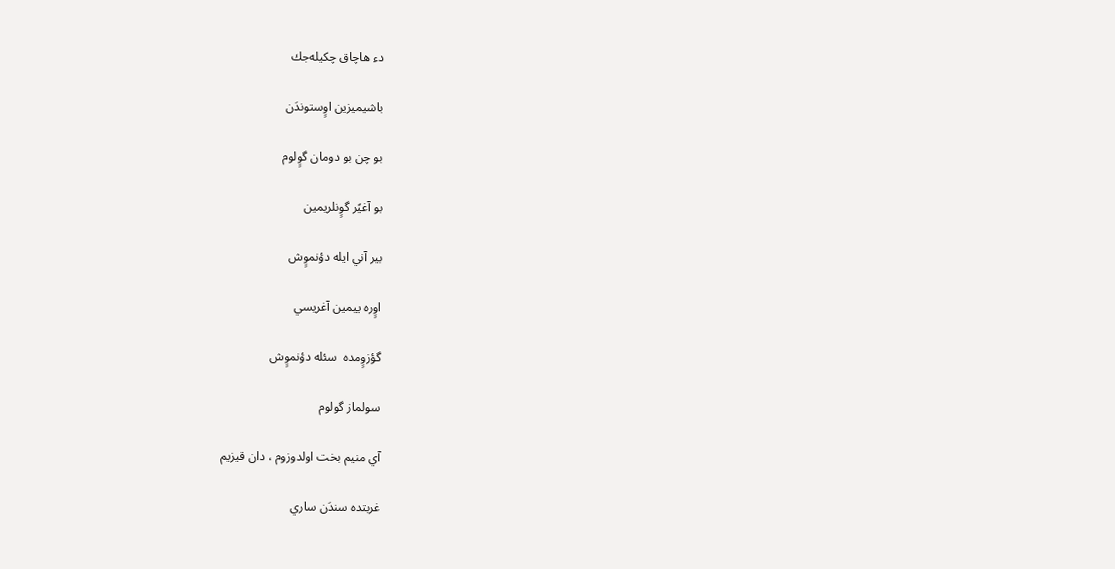دء هاچاق چكيله‌جك

باشيميزين اوٍستوندَن

بو چن بو دومان گوٍلوم

بو آغيًر گوٍنلريمين

بير آني ايله دؤنموٍش

اوٍره ييمين آغريسي

گؤزوٍمده  سئله دؤنموٍش

سولماز گولوم

آي منيم بخت اولدوزوم ، دان قيزيم

غربتده سندَن ساري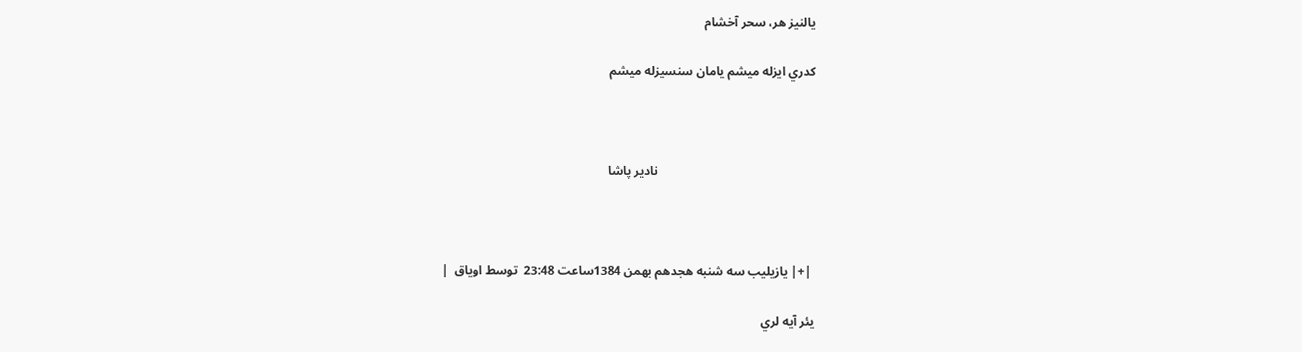يالنيز هر، سحر آخشام

كدري ايزله ميشم يامان سنسيزله ميشم



                                                  نادیر پاشا



 |+| يازيليب سه شنبه هجدهم بهمن 1384ساعت 23:48  توسط اویاق  |

يئر آيه لري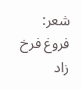شعر:  فروغ فرخ زاد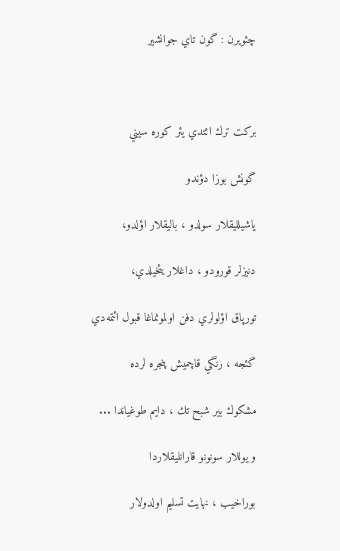چئويرن : گون تاي جوانشير



بركت ترك ائتدي يئر كوره سيني

گونش بوزا دؤندو

ياشيلليقلار سولدو ، باليقلار اؤلدو،

دنيزلر قورودو ، داغلار يئخيلدي،

تورپاق اؤلولري دفن اولمونماغا قبول ائتمه‌دي

گئجه ، رنگي قاچميش پنجره‌ لرده

مشكوك بير شبح تك ، دايم طوغياندا ...

و يوللار سونونو قارانليقلاردا

بوراخيب ، نهايت تسليم اولدولار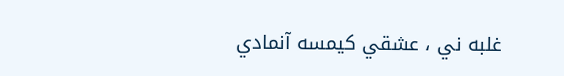غلبه ني ، عشقي كيمسه آنمادي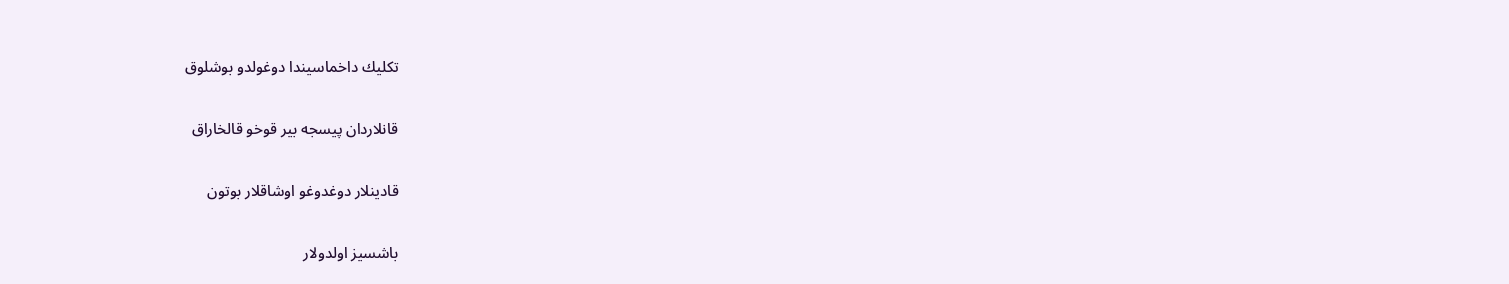تكليك داخماسيندا دوغولدو بوشلوق

قانلاردان پيسجه بير قوخو قالخاراق

قادينلار دوغدوغو اوشاقلار بوتون

باشسيز اولدولار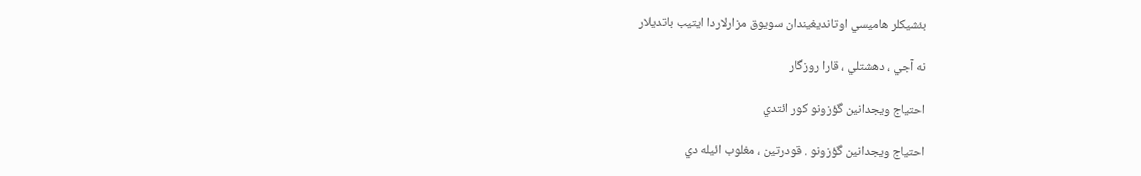بئشيكلر هاميسي اوتانديغيندان سويوق مزارلاردا ايتيب باتديلار

نه آجي ، دهشتلي ، قارا روزگار

احتياج ويجدانين گؤزونو كور ائتدي

احتياج ويجدانين گؤزونو . قودرتين ، مغلوب ائيله دي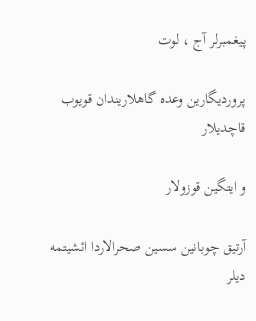پيغمبرلر آج ، لوت

پرورديگارين وعده گاهلاريندان قويوب قاچديلار

و ايتگين قوزولار

آرتيق چوبانين سسين صحرالاردا ائشيتمه ديلر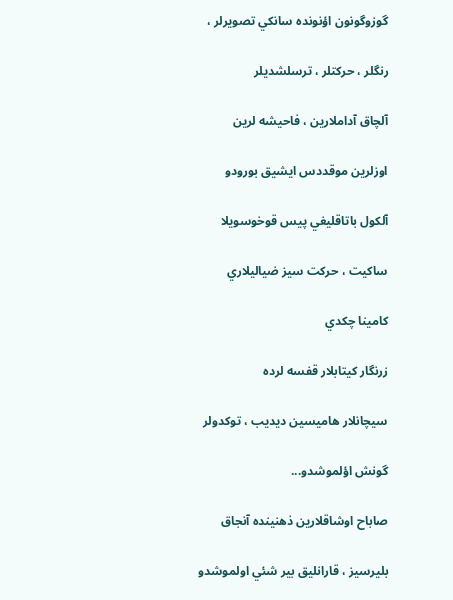گوزوگونون اؤنونده سانكي تصويرلر ،

رنگلر ، حركتلر ، ترسلشديلر

آلچاق آداملارين ، فاحيشه لرين

اوزلرين موقددس ايشيق بورودو

آلكول باتاقليغي پيس قوخوسويلا

ساكيت ، حركت سيز ضياليلاري

كامينا چكدي

زرنگار كيتابلار قفسه لرده

سيچانلار هاميسين ديديب ، توكدولر

گونش اؤلموشدو...

صاباح اوشاقلارين ذهنينده آنجاق

بليرسيز ، قارانليق بير شئي اولموشدو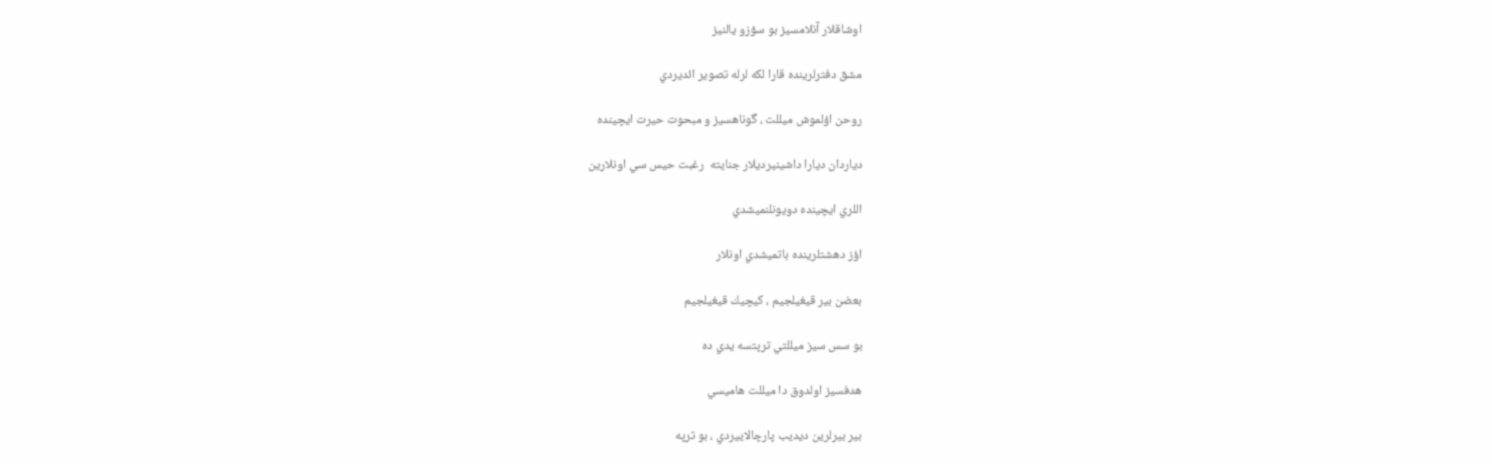اوشاقلار آنلامسيز بو سؤزو يالنيز

مشق دفترلرينده قارا لكه لرله تصوير ائديردي

روحن اؤلموش ميللت ، گوناهسيز و مبحوت حيرت ايچينده

دياردان ديارا داشينيرديلار جنايته  رغبت حيس سي اونلارين

اللري ايچينده دويونلنميشدي

اؤز دهشتلرينده باتميشدي اونلار

بعضن بير قيغيلجيم ، كيچيك قيغيلجيم

بو سس سيز ميللتي ترپتسه يدي ده

هدفسيز اولدوق دا ميللت هاميسي

بير بيرلرين ديديب پارچالاييردي ، بو ترپه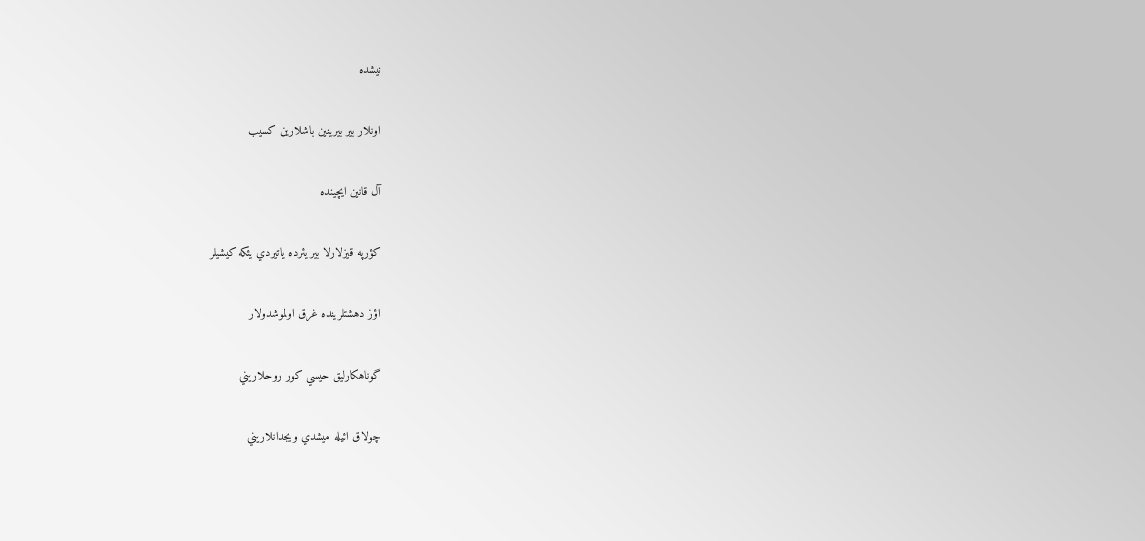نيشده

اونلار بير بيرينين باشلارين كسيب

آل قانين ايچينده

كؤرپه قيزلارلا بير يئرده ياتيردي يئكه كيشيلر

اؤز دهشتلرينده غرق اولموشدولار

گوناهكارليق حيسي كور روحلاريني

چولاق ائيله ميشدي ويجدانلاريني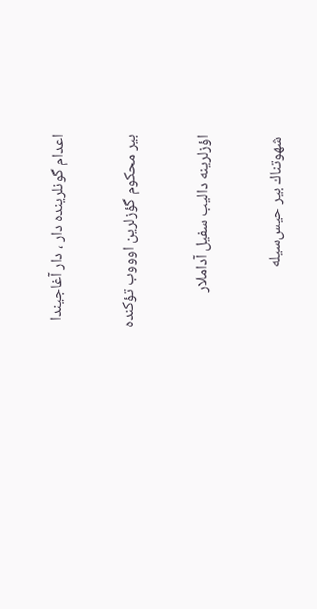اعدام گونلرينده دار ، دار آغاجيندا

بير محكوم گؤزلرين اوووب تؤكنده

اؤزلرينه داليب سفيل آداملار

شهوتناك بير حيس‌سيله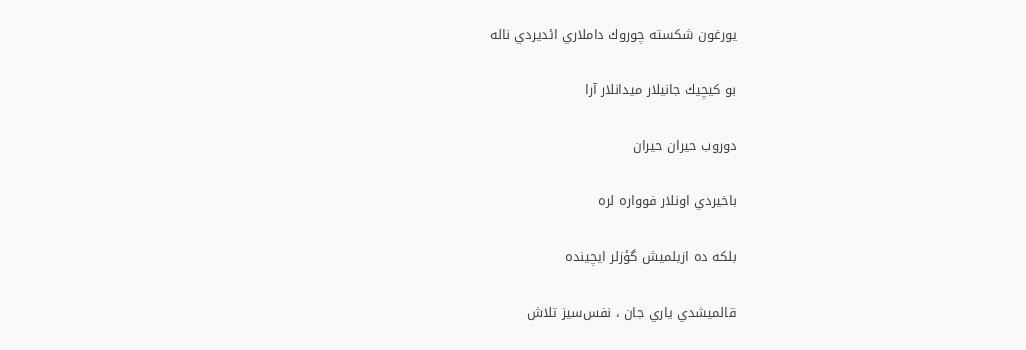يورغون شكسته چوروك داملاري ائديردي ناله

بو كيچيك جانيلار ميدانلار آرا

دوروب حيران حيران

باخيردي اونلار فوواره لره

بلكه ده ازيلميش گؤزلر ايچينده

قالميشدي ياري جان ، نفس‌سيز تلاش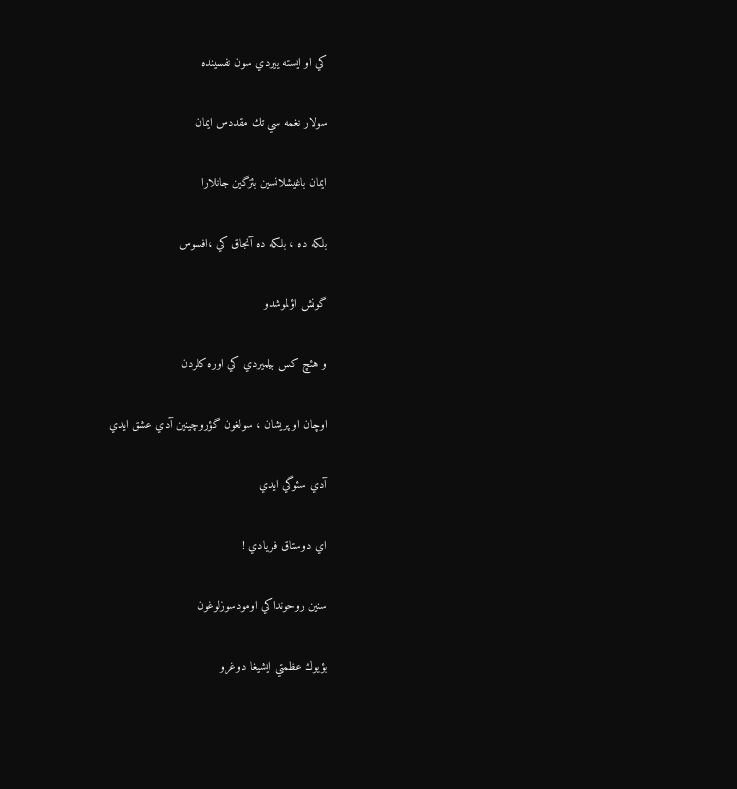كي او ايسته ييردي سون نفسينده

سولار نغمه‌ سي تك مقددس ايمان

ايمان باغيشلانسين بئزگين جانلارا

بلكه ده ، بلكه ده آنجاق كي ،‌افسوس

گونش اؤلموشدو

و هئچ كس بيلميردي كي اوره كلردن

اوچان او پريشان ، سولغون گؤروچينين آدي عشق ايدي

آدي سئوگي ايدي

اي دوستاق فريادي !

سنين روحونداكي اومودسوزلوغون

بؤيوك عظمتي ايشيغا دوغرو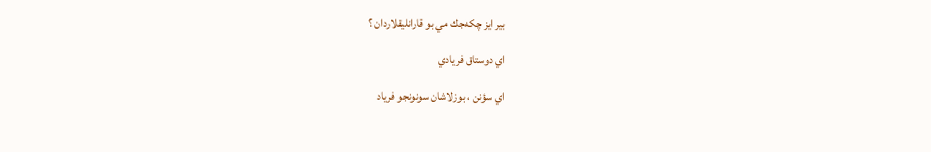بير ايز چكه‌جك مي بو قارانليقلاردان ؟

اي دوستاق فريادي

اي سؤنن ، بوزلاشان سونونجو فرياد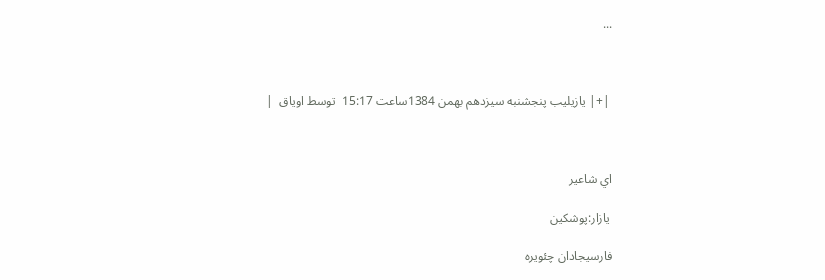...



 |+| يازيليب پنجشنبه سیزدهم بهمن 1384ساعت 15:17  توسط اویاق  |



اي شاعير

 يازار:پوشكين

فارسيجادان چئويره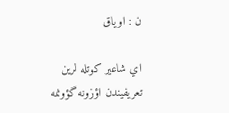ن : اویاق

اي شاعير كوتله لرين تعريفيندن اؤزونه گؤونمه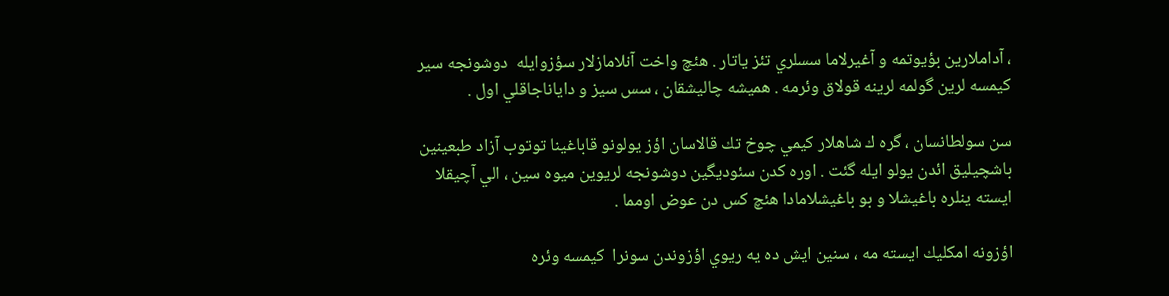، آداملارين بؤيوتمه و آغيرلاما سسلري تئز ياتار . هئچ واخت آنلامازلار سؤزوايله  دوشونجه سير كيمسه لرين گولمه لرينه قولاق وئرمه . هميشه چاليشقان ، سس سيز و داياناجاقلي اول .

سن سولطانسان ، گره ك شاهلار كيمي چوخ تك قالاسان اؤز يولونو قاباغينا توتوب آزاد طبعينين باشچيليق ائدن يولو ايله گئت . اوره كدن سئوديگين دوشونجه لريوين ميوه سين ، الي آچيقلا ايسته ينلره باغيشلا و بو باغيشلامادا هئچ كس دن عوض اومما .

اؤزونه امكليك ايسته مه ، سنين ايش ده يه ريوي اؤزوندن سونرا  كيمسه وئره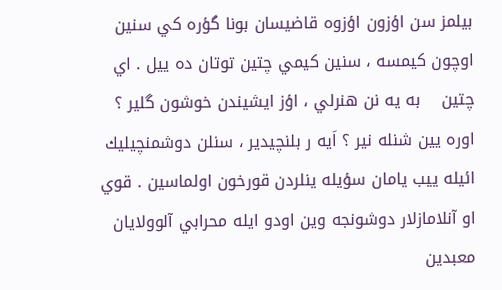بيلمز سن اؤزون اؤزوه قاضيسان بونا گؤره كي سنين اوچون كيمسه ، سنين كيمي چتين توتان ده ييل . اي چتين    به يه نن هنرلي ، اؤز ايشيندن خوشون گلير ؟ اوره يين شنله نير ؟ اَيه ر بلنچيدير ،‌ سنلن دوشمنچيليك ائيله ييب يامان سؤيله ينلردن قورخون اولماسين . قوي او آنلامازلار دوشونجه وين اودو ايله محرابي آلوولايان معبدين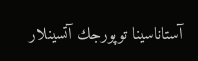آستاناسينا توپورجك آتسينلار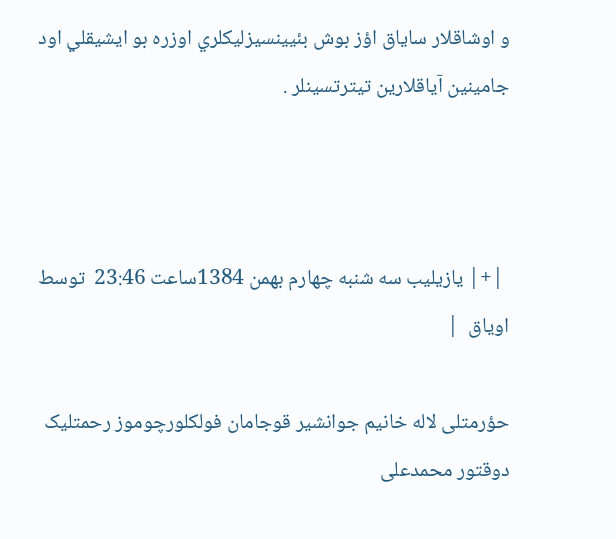و اوشاقلار ساياق اؤز بوش بئيينسيزليكلري اوزره بو ايشيقلي اود جامينين آياقلارين تيترتسينلر .



 |+| يازيليب سه شنبه چهارم بهمن 1384ساعت 23:46  توسط اویاق  |

حؤرمتلی لاله خانیم جوانشیر قوجامان فولکلورچوموز رحمتلیک دوقتور محمدعلی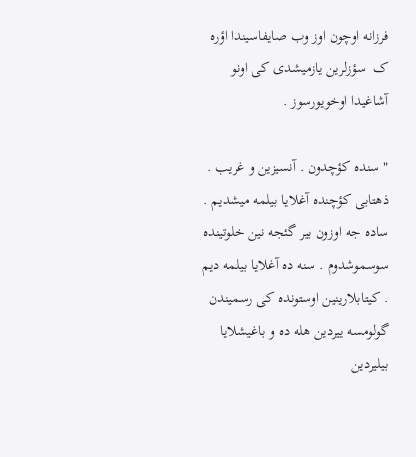فرزانه اوچون اوز وب صایفاسیندا اؤره ک  سؤزلرین یازمیشدی کی اونو آشاغیدا اوخویورسوز .

" سنده کؤچدون . آنسیزین و غریب . ذهتابی کؤچنده آغلایا بیلمه میشدیم . ساده جه اوزون بیر گئجه نین خلوتینده سوسموشدوم . سنه ده آغلایا بیلمه دیم . کیتابلارینین اوستونده کی رسمیندن  گولومسه ییردین هله ده و باغیشلایا بیلیردین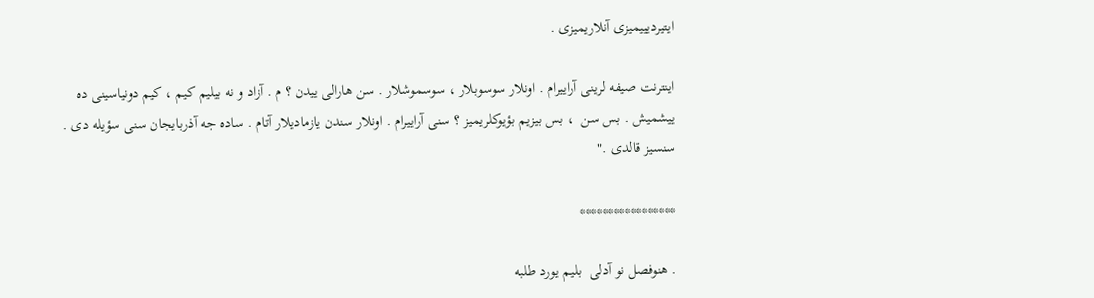ایتیردیییمیزی آنلاریمیزی .

اینترنت صیفه لرینی آراییرام . اونلار سوسوبلار ، سوسموشلار . سن هارالی ییدن ؟ م . آزاد و نه بیلیم کیم ، کیم دونیاسینی ده ییشمیش . بس سن  ، بس بیزیم بؤیوکلریمیز ؟ سنی آراییرام . اونلار سندن یازمادیلار آتام . ساده جه آذربایجان سنی سؤیله دی . سنسیز قالدی ."

*****************

. هنوفصل نو آدلی  بلیم یورد طلبه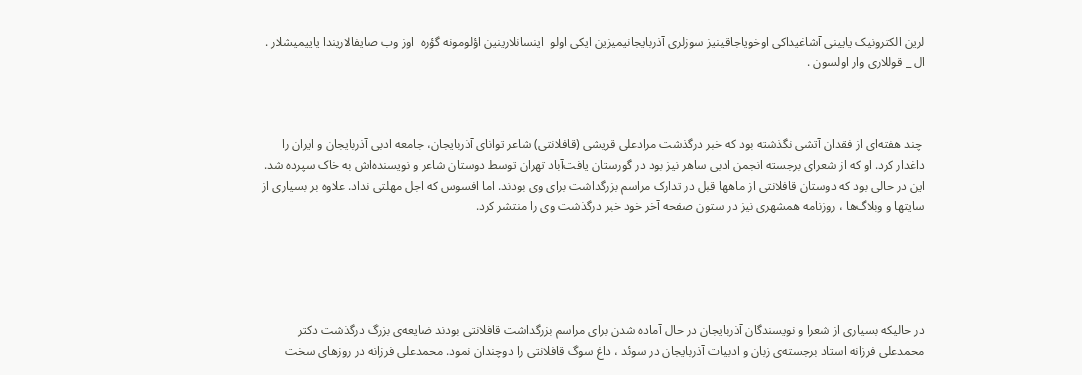لرین الکترونیک یایینی آشاغیداکی اوخویاجاقینیز سوزلری آذربایجانیمیزین ایکی اولو  اینسانلارینین اؤلومونه گؤره  اوز وب صایفالاریندا یاییمیشلار . ال _ قوللاری وار اولسون .



 چند هفته‌ای از فقدان آتشی نگذشته بود که خبر درگذشت مرادعلی قریشی (قافلانتی) شاعر توانای آذربایجان، جامعه ادبی آذربایجان و ایران را داغدار کرد. او که از شعرای برجسته انجمن ادبی ساهر نیز بود در گورستان یافت‌آباد تهران توسط دوستان شاعر و نویسنده‌اش به خاک سپرده شد. این در حالی بود که دوستان قافلانتی از ماهها قبل در تدارک مراسم بزرگداشت برای وی بودند. اما افسوس که اجل مهلتی نداد. علاوه بر بسیاری از سایتها و وبلاگ‌ها ، روزنامه همشهری نیز در ستون صفحه آخر خود خبر درگذشت وی را منتشر کرد.





در حالیکه بسیاری از شعرا و نویسندگان آذربایجان در حال آماده شدن برای مراسم بزرگداشت قافلانتی بودند ضایعه‌ی بزرگ درگذشت دکتر محمدعلی فرزانه استاد برجسته‌ی زبان و ادبیات آذربایجان در سوئد ، داغ سوگ قافلانتی را دوچندان نمود. محمدعلی فرزانه در روزهای سخت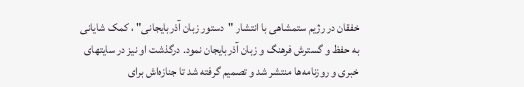خفقان در رژیم ستمشاهی با انتشار "دستور زبان آذربایجانی" ، کمک شایانی به حفظ و گسترش فرهنگ و زبان آذربایجان نمود. درگذشت او نیز در سایتهای خبری و روزنامه‌ها منتشر شد و تصمیم گرفته شد تا جنازه‌اش برای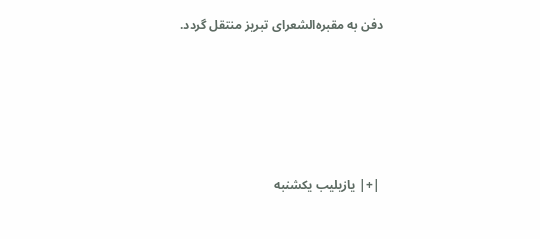دفن به مقبره‌الشعرای تبریز منتقل گردد.





 |+| يازيليب یکشنبه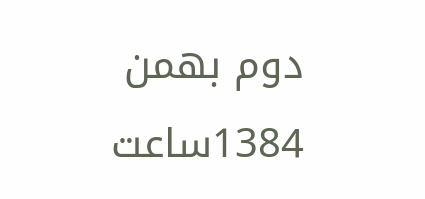دوم بهمن 1384ساعت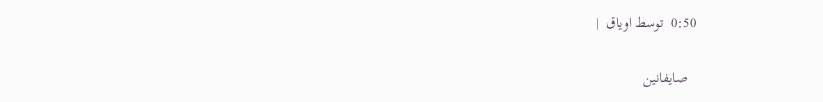0:50  توسط اویاق  |

  صايفانين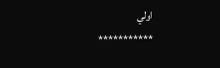اولي
***********